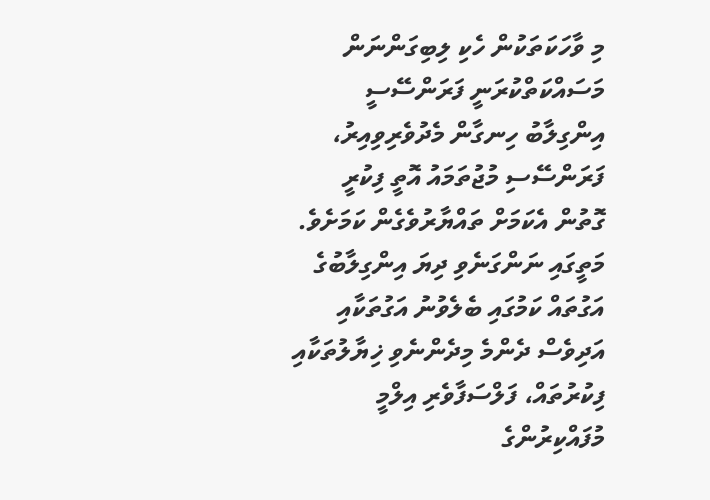މި ވާހަކަތަކުން ހެކި ލިބިގަންނަން މަސައްކަތްކުރަނީ ފަރަންސޭސީ އިންގިލާބު ހިނގާން މެދުވެރިވިއިރު، ފަރަންސޭސި މުޖުތަމައު އޮތީ ފިކުރީ ގޮތުން އެކަމަށް ތައްޔާރުވެގެން ކަމަށެވެ. މަތީގައި ނަންގަނެވި ދިޔަ އިންގިލާބުގެ އަގުތައް ކަމުގައި ބެލެވުނު އަގުތަކާއި އަދިވެސް ދެންމެ މިދެންނެވި ޚިޔާލުތަކާއި ފިކުރުތައް، ފަލްސަފާވެރި އިލްމީ މުފައްކިރުންގެ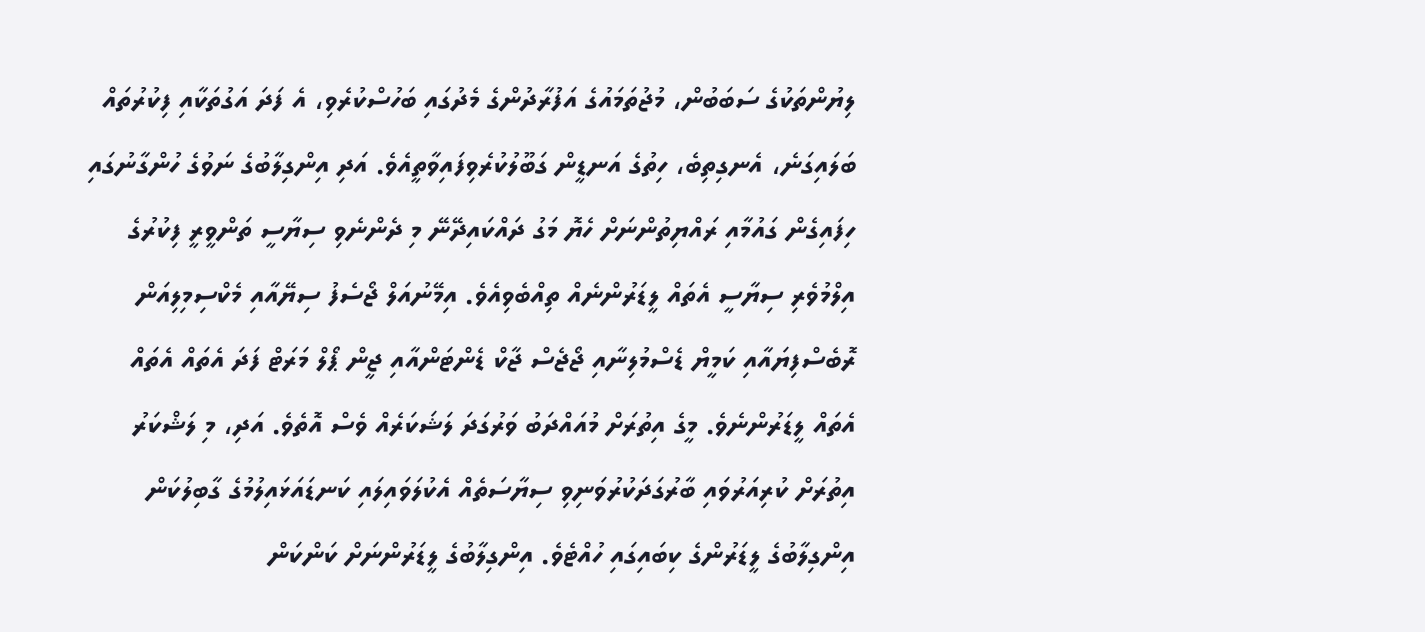ލިޔުންތަކުގެ ސަބަބުން، މުޖުތަމައުގެ އަފުރާދުންގެ މެދުގައި ބަހުސްކުރެވި، އެ ފަދަ އަގުތަކާއި ފިކުރުތައް ބަލައިގަނެ، އެނގިތިބެ، ހިތުގެ އަނޑީން ގަބޫލުކުރެވިފައިވާތީއެވެ. އަދި އިންގިލާބުގެ ނަވުގެ ހުންގާނުގައި ހިފައިގެން ގައުމާއި ރައްޔިތުންނަށް ހެޔޮ މަގު ދައްކައިދޭނޭ މި ދެންނެވި ސިޔާސީ ތަންވީރީ ފިކުރުގެ އިލްމުވެރި ސިޔާސީ އެތައް ލީޑަރުންނެއް ތިއްބެވިއެވެ. އިމޭނުއަލް ޖޯސެފު ސިޔޭއާއި މެކްސިމިލިއަން ރޮބެސްފިޔައާއި ކަމީޔް ޑެސްމުލިނާއި ޖޯޖެސް ޖާކް ޑެންޓަންއާއި ޖީން ޕޯލް މަރަޓް ފަދަ އެތައް އެތައް އެތައް ލީޑަރުންނެވެ. މީގެ އިތުރަށް މުއައްދަބު ވަރުގަދަ ލަޝަކަރެއް ވެސް އޮތެވެ. އަދި، މި ލަޝްކަރު އިތުރަށް ކުރިއަރުވައި ބާރުގަދަކުރުވަނިވި ސިޔާސަތެއް އެކުލަވައިލައި ކަނޑައަޅައިލުމުގެ ގާބިލުކަން އިންގިލާބުގެ ލީޑަރުންގެ ކިބައިގައި ހުއްޓެވެ. އިންގިލާބުގެ ލީޑަރުންނަށް ކަންކަން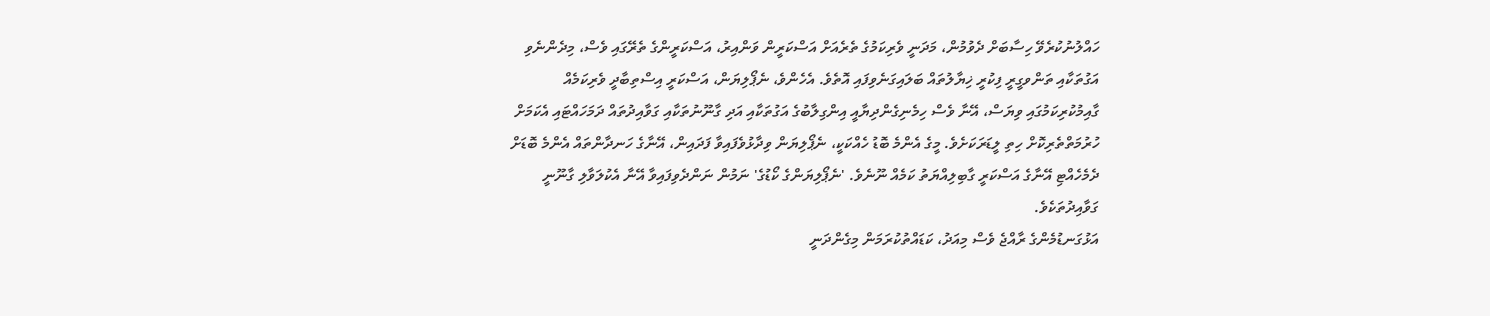ހައްލުނުކުރެވޭ ހިސާބަށް ދެވުމުން، މަދަނީ ވެރިކަމުގެ ތެރެއަށް އަސްކަރީން ވަންއިރު، އަސްކަރީންގެ ތެރޭގައި ވެސް، މިދެންނެވި އަގުތަކާއި ތަންވގީރީ ފިކުރީ ޚިޔާލުތައް ބަލައިގަނެވިފައި އޮތެވެ. އެހެންވެ، ނެޕޯލިޔަން، އަސްކަރީ އިސްތިބާދީ ވެރިކަމެއް ގާއިމުކުރިކަމުގައި ވިޔަސް، އޭނާ ވެސް ހިމެނިގެންދިޔާއީ އިންގިލާބުގެ އަގުތަކާއި އަދި ގާނޫނުތަކާއި ގަވާއިދުތައް ދަމަހައްޓައި އެކަމަށް ހުރުމަތްތެރިކޮށް ހިތި ލީޑަރަކަށެވެ. މީގެ އެންމެ ބޮޑު ހެއްކަކީ، ނެޕޯލިޔަން ވިދާޅުވެފައިވާ ފަދައިން، އޭނާގެ ހަނދާންތައް އެންމެ ބޮޑަށް ދެމެހެއްޓި އޭނާގެ އަސްކަރީ ގާބިލިއްޔަތު ކަމެއް ނޫނެވެ. 'ނެޕޯލިޔަންގެ ކޯޑުގެ' ނަމުން ނަންދެވިފައިވާ އޭނާ އެކުލަވާލި ގާނޫނީ ގަވާއިދުތަކެވެ.
އަޅުގަނޑުމެންގެ ރާއްޖެ ވެސް މިއަދު، ކަޑައްތުކުރަމަން މިގެންދަނީ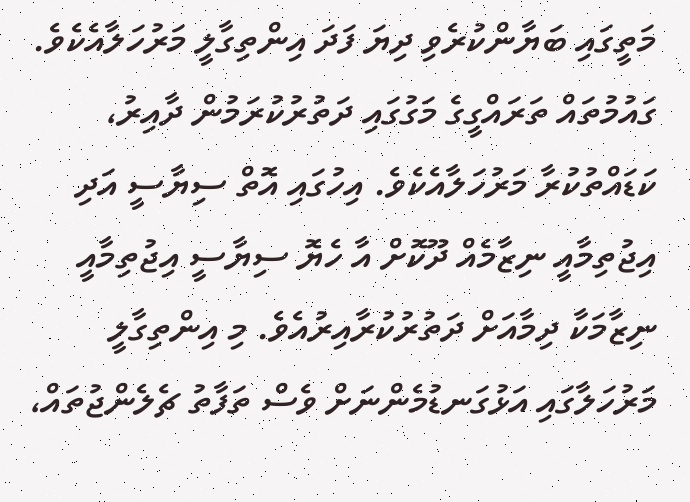މަތީގައި ބަޔާންކުރެވި ދިޔަ ފަދަ އިންތިގާލީ މަރުހަލާއެކެވެ. ގައުމުތައް ތަރައްގީގެ މަގުގައި ދަތުރުކުރަމުން ދާއިރު، ކަޑައްތުކުރާ މަރުހަލާއެކެވެ. އިހުގައި އޮތް ސިޔާސީ އަދި އިޖުތިމާއީ ނިޒާމެއް ދޫކޮށް އާ ހެޔޮ ސިޔާސީ އިޖުތިމާއީ ނިޒާމަކާ ދިމާއަށް ދަތުރުކުރާއިރުއެވެ. މި އިންތިގާލީ މަރުހަލާގައި އަޅުގަނޑުމެންނަށް ވެސް ތަފާތު ޗެލެންޖުތައް،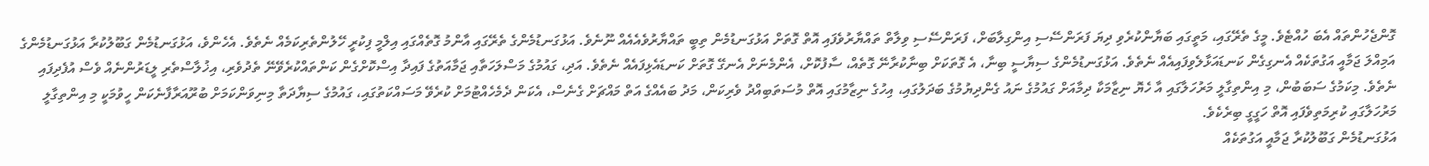ގޮންޖެހުންތައް އެބަ ހުއްޓެވެ. މީގެ ތެރޭގައި، މަތީގައި ބަޔާންކުރެވި ދިޔަ ފަރަންސޭސި އިންގިލާބަށް، ފަރަންސޭސި ވިލާތް ތައްޔާރުވެފައި އޮތް ގޮތަށް އަޅުގަނޑުމެން ތިބީ ތައްޔާރުވެއެއެއް ނޫނެވެ. އަޅުގަނޑުމެންގެ ތެރޭގައި އާންމު ގޮތެއްގައި އިލްމީ ފިކުރީ ހޭލުންތެރިކަމެއް ނެތެވެ. އެހެންވެ، އަޅުގަނޑުމެން ގަބޫލުކުރާ އަޅުގަނޑުމެންގެ އަމިއްލަ ޖަމާއީ އަގުތަކެއް އެނގިގެން ކަނޑައަޅާލެވިފައިއެއް ނެތެވެ. އަޅުގަނޑުމެންގެ ސިޔާސީ ބިނާ، އެ ގޮތަކަށް ބިނާކުރާނޭ ގޮތެއް، ސާފުކޮށް، އެންމެނަށް އެނގޭ ގޮތަށް ކަނޑައެޅިފައެއް ނެތެވެ. އަދި، ގައުމުގެ މަސްލަހަތާއި ޖަމާއަތުގެ ފައިދާ އިސްކޮށްގެން ކަންތައްކުރެވޭނޭ ތެދުވެރި، އިޚުލާސްތެރި ލީޑަރުންނެއް ވެސް އުފެދިފައި ނެތެވެ. މިކަމުގެ ސަބަބުން، މި އިންތިގާލީ މަރުހަލާގައި އާ ހެޔޮ ނިޒާމަކާ ދިމާއަށް ގައުމުގެ ނައު ގެންދިޔުމުގެ ބަދަލުގައި، އިހުގެ ނިޒާމުގައި އޮތް މުސަތަބިއްދު ވެރިކަން، މަދު ބައެއްގެ އަތް މައްޗަށް ގެނެސް، އެކަން ދެމެހެއްޓުމަށް ކުރެވޭ މަސައްކަތުގައި، ގައުމުގެ ސިޔާދަތާ މިނިވަންކަމަށް ބުރޫއަރާފާނެކަން ހީވުމަކީ މި އިންތިގާލީ މަރުހަލާގައި ކުރިމަތިވެފައި އޮތް ހަގީގީ ބިރެކެވެ.
އަޅުގަނޑުމެން ގަބޫލުކުރާ ޖަމާއީ އަގުތަކެއް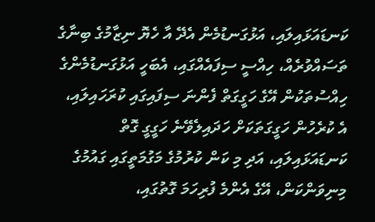ކަނޑައަޅައިލައި، އަޅުގަނޑުމެން އެދޭ އާ ހެޔޮ ނިޒާމުގެ ބިނާގެ ތަސައްވުރެއް، ހިއްސީ ސިފައެއްގައި، އެބަހީ އަޅުގަނޑުމެންގެ ހިއްސުތަކުން އޭގެ ހަގީގަތް ފެންނަ ސިފައިގައި ކުރަހައިލައި، އެ ކުރެހުން ހަގީގަތަކަށް ހަދައިލެވޭނެ ހަގީގީ ގޮތް ކަނޑައަޅައިލައި، އަދި މި ކަން ކުރުމުގެ މަގުމަތީގައި ގައުމުގެ މިނިވަންކަން، އޭގެ އެންމެ ފުރިހަމަ ގޮތުގައި،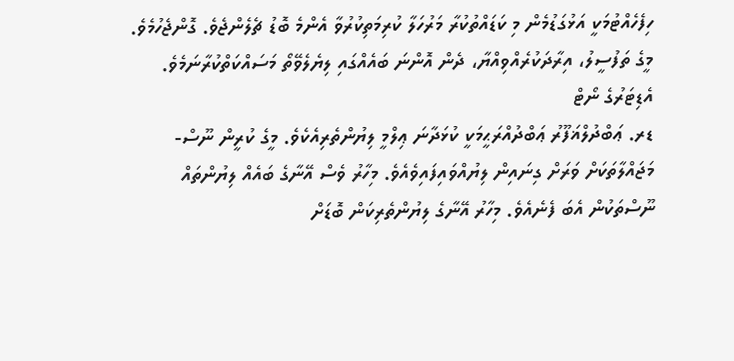ހިފެހެއްޓުމަކީ އަޅުގަޑުމެން މި ކަޑައްތުކުރާ މަރުހަލާ ކުރިމަތިކުރުވާ އެންމެ ބޮޑު ޗެލެންޖެވެ. ގޮންޖެހުމެވެ. މީގެ ތަފުސީލު، އިރާދަކުރެއްވިއްޔާ، ދެން އޮންނަ ބައެއްގައި ލިޔެލެވޭތޯ މަސައްކަތްކުރާނަމެވެ.
އެޑިޓަރުގެ ނޯޓް
ޑރ. ޢަބްދުލްޣަފޫރު ޢަބްދުއްރަޙީމަކީ ކުޅަދާނަ ޢިލްމީ ލިޔުންތެރިއެކެވެ. މީގެ ކުރީން ނޫސް-މަޖައްލާތަކަށް ވަރަށް ގިނައިން ލިޔުއްވައިފައިވެއެވެ. މިހާރު ވެސް އޭނާގެ ބައެއް ލިޔުންތައް ނޫސްތަކުން އެބަ ފެނެއެވެ. މިހާރު އޭނާގެ ލިޔުންތެރިކަން ބޮޑަށް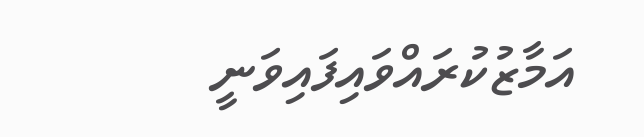އަމާޒުކުރައްވައިފައިވަނީ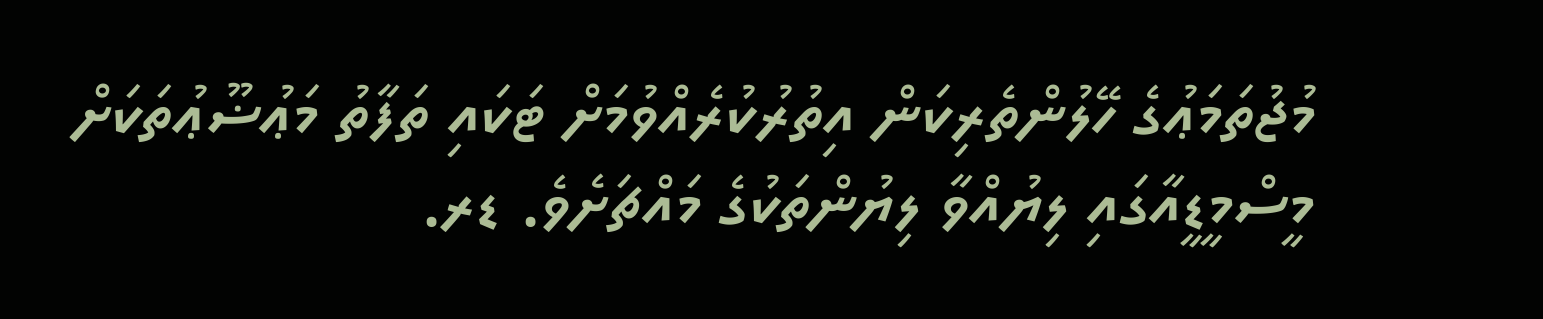މުޖުތަމަޢުގެ ހޭލުންތެރިކަން އިތުރުކުރެއްވުމަށް ޓަކައި ތަފާތު މަޢުޟޫޢުތަކަށް މީސްމީޑީއާގައި ލިޔުއްވާ ލިޔުންތަކުގެ މައްޗަށެވެ. ޑރ.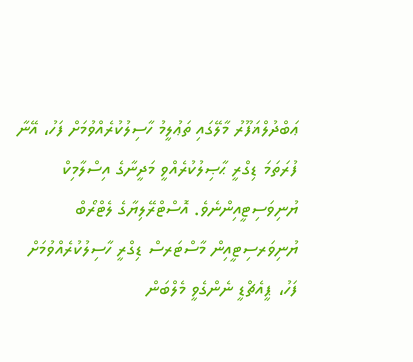ޢަބްދުލްޣަފޫރު މާލޭގައި ތަޢުލީމު ހާސިލުކުރެއްވުމަށް ފަހު، އޭނާ ފުރަތަމަ ޑިގްރީ ޙާޞިލުކުރެއްވީ މަދީނާގެ އިސްލާމިކް ޔުނިވަސިޓީއިންނެވެ. އޮސްޓްރޭލިޔާގެ ލެޓްރޯބް ޔުނިވަރސިޓީއިން މާސްޓަރސް ޑިގްރީ ހާސިލުކުރެއްވުމަށް ފަހު، ޕީއެޗްޑީ ނެންގެވީ މެލްބަން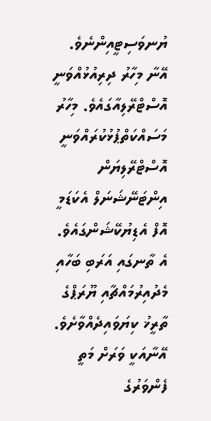ޔުނވަސިޓީއިންނެވެ. އޭނާ މިހާރު ދިރިއުޅުއްވަނީ އޮސްޓްރޭލިއާގައެވެ. މިހާރު މަސައްކަތްޕުޅުކުރައްވަނީ އޮސްޓްރޭލިޔަން އިންޓަނޭޝަނަލް އެކަޑަމީ އޮފް އެޑިޔުކޭޝަންގައެވެ. އެ ތާނގައި އަރަބި ބަހާއި މެދުއިރުމައްޗާއި ޔޫރަޕްގެ ތާރީޚު ކިޔަވައިދެއްވާށެވެ. އޭނާއަކީ ވަރަށް މަތީ ފެންވަރުގެ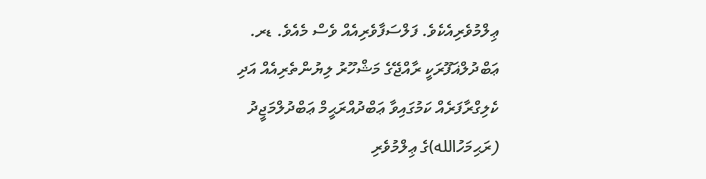ޢިލްމުވެރިއެކެވެ. ފަލްސަފާވެރިއެއް ވެސް މެއެވެ. ޑރ. ޢަބްދުލްޣަފޫރަކީ ރާއްޖޭގެ މަޝްހޫރު ލިޔުންތެރިއެއް އަދި ކެލިގްރާފަރެއް ކަމުގައިވާ ޢަބްދުއްރަޙީމް ޢަބްދުލްމަޖީދު (ރަޙިމަހުالله)ގެ ޢިލްމުވެރި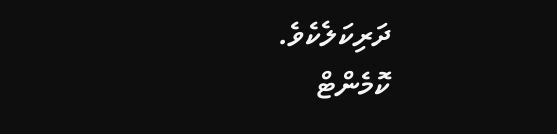ދަރިކަލެކެވެ.
ކޮމެންޓް